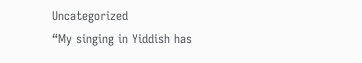Uncategorized
“My singing in Yiddish has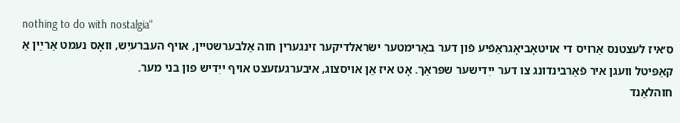nothing to do with nostalgia“
ס׳איז לעצטנס אַרויס די אויטאָביאָגראַפֿיע פֿון דער באַרימטער ישׂראלדיקער זינגערין חוה אַלבערשטיין, אויף העברעיִש, וואָס נעמט אַרײַן אַ קאַפּיטל וועגן איר פֿאַרבינדונג צו דער ייִדישער שפּראַך. אָט איז אַן אויסצוג, איבערגעזעצט אויף ייִדיש פון בני מער.
חוהלאַנד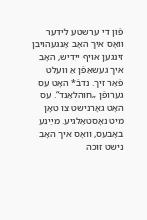פֿון די ערשטע לידער וואָס איך האָב אָנגעהויבן זינגען אויף ייִדיש, האָב איך געשאַפֿן אַ וועלט פֿאַר זיך. נדבֿ* האָט עס גערופֿן „חוהלאַנד“. עס האָט גאָרנישט צו טאָן מיט נאָסטאַלגיע. מײַנע באָבעס, וואָס איך האָב נישט זוכה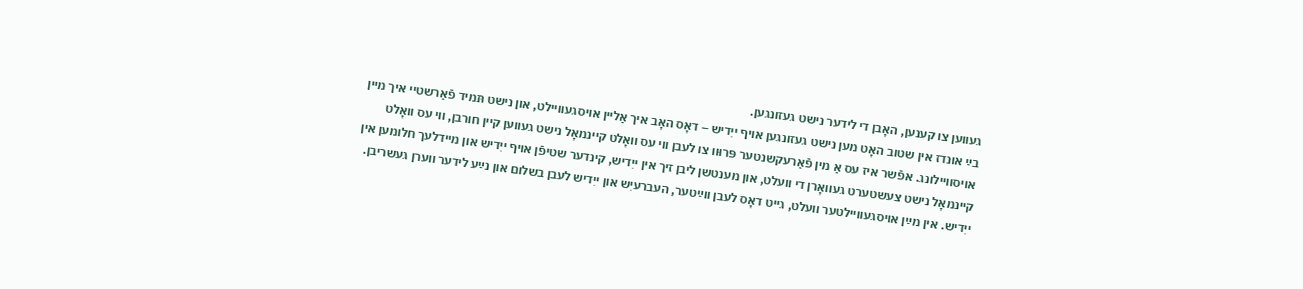געווען צו קענען, האָבן די לידער נישט געזונגען.
בײַ אונדז אין שטוב האָט מען נישט געזונגען אויף ייִדיש – דאָס האָב איך אַליין אויסגעוויילט, און נישט תּמיד פֿאַרשטיי איך מיין אויסוויילונג. אפֿשר איז עס אַ מין פֿאַרעקשנטער פּרוּוו צו לעבן ווי עס וואָלט קיינמאָל נישט געווען קיין חורבן, ווי עס וואָלט קיינמאָל נישט צעשטערט געוואָרן די וועלט, און מענטשן ליבן זיך אין ייִדיש, קינדער שטיפֿן אויף ייִדיש און מיידלעך חלומען אין ייִדיש. אין מײַן אויסגעוויילטער וועלט, גייט דאָס לעבן ווײַטער, העברעיִש און ייִדיש לעבן בשלום און נײַע לידער ווערן געשריבן.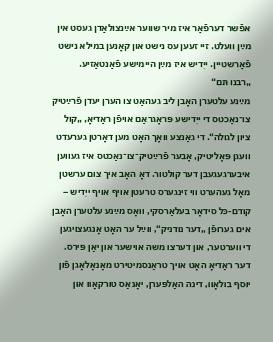אפֿשר דערפֿאַר איז מיר שווער אײַנצולאַדן געסט אין מײַן וועלט. זיי זעען עס נישט און קאָנען במילא נישט פֿאַרשטיין. ייִדיש איז מײַן היימישע פֿאַנטאַזיע.
„רבנו תּם“
מײַנע עלטערן האָבן ליב געהאַט צו הערן יעדן פֿרײַטיק צו־נאַכטס די ייִדישע פּראָגראַם אויפֿן ראַדיאָ, „קול ציון לגולה“. די גאַנצע וואָך האָט מען דאָרטן גערעדט וועגן פּאָליטיק, אָבער פֿרײַטיק־צו־נאַכטס איז געווען איבערגעגעבן דער קולטור. דאָ האָב איך צום ערשטן מאָל געהערט ווי זינגערס טרעטן אויף אויף ייִדיש – קודם-כּל סידאָר בעלאַרסקי, וואָס מײַנע עלטערן האָבן אים גערופֿן „דער נודניק“, ווײַל ער האָט אָנגעצויגען די ווערטער, און דערצו משה אוישער און יאַן פּירס. דער ראַדיאָ האָט אויך טראַנסמיטירט מאָנאָלאָגן פֿון יוסף בולאָוו, דינה האַלפּערן, יאָנאַס טורקאָוו און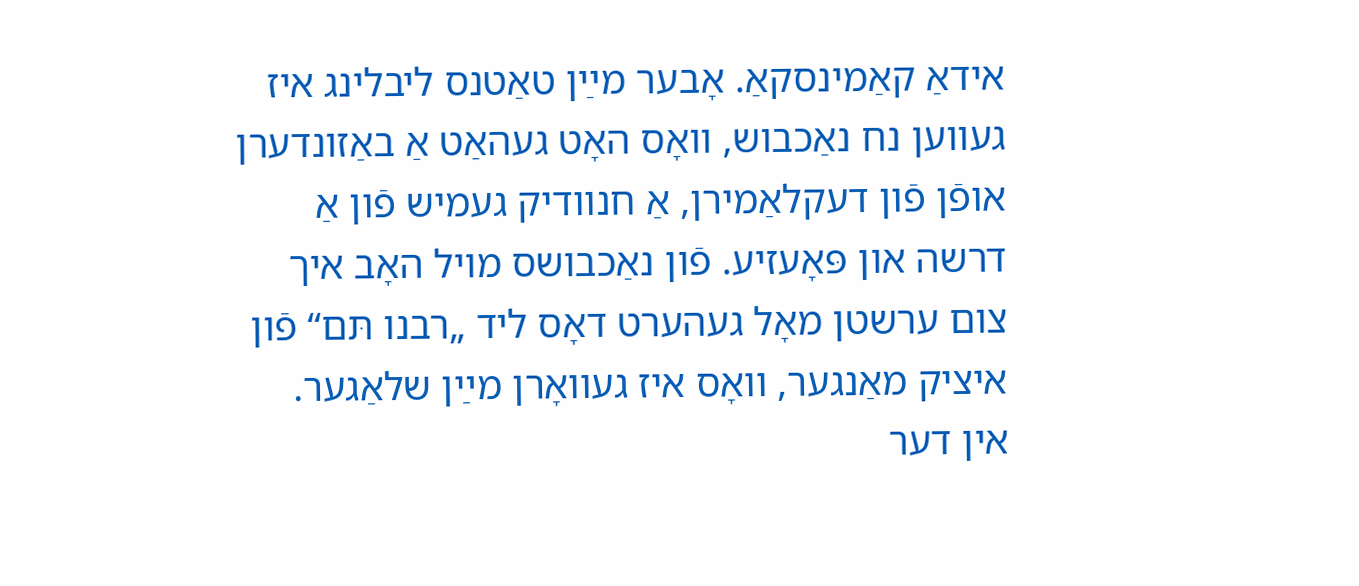אידאַ קאַמינסקאַ. אָבער מײַן טאַטנס ליבלינג איז געווען נח נאַכבוש, וואָס האָט געהאַט אַ באַזונדערן אופֿן פֿון דעקלאַמירן, אַ חנוודיק געמיש פֿון אַ דרשה און פּאָעזיע. פֿון נאַכבושס מויל האָב איך צום ערשטן מאָל געהערט דאָס ליד „רבנו תּם“ פֿון איציק מאַנגער, וואָס איז געוואָרן מײַן שלאַגער.
אין דער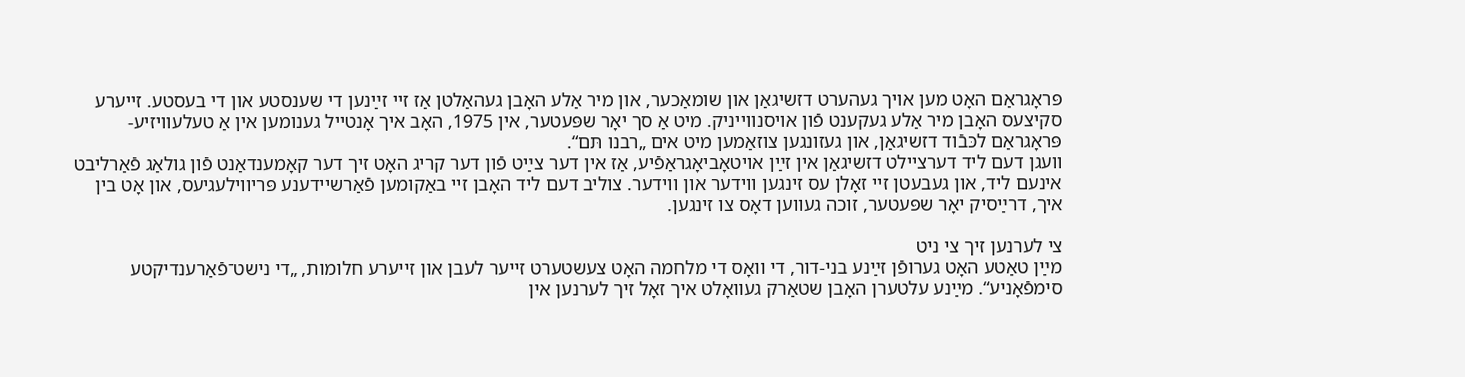פּראָגראַם האָט מען אויך געהערט דזשיגאַן און שומאַכער, און מיר אַלע האָבן געהאַלטן אַז זיי זײַנען די שענסטע און די בעסטע. זייערע סקיצעס האָבן מיר אַלע געקענט פֿון אויסנווייניק. מיט אַ סך יאָר שפּעטער, אין 1975, האָב איך אָנטייל גענומען אין אַ טעלעוויזיע-פּראָגראַם לכּבֿוד דזשיגאַן, און געזונגען צוזאַמען מיט אים „רבנו תּם“.
וועגן דעם ליד דערציילט דזשיגאַן אין זײַן אויטאָביאָגראַפֿיע, אַז אין דער צײַט פֿון דער קריג האָט זיך דער קאָמענדאַנט פֿון גולאַג פֿאַרליבט אינעם ליד, און געבעטן זיי זאָלן עס זינגען ווידער און ווידער. צוליב דעם ליד האָבן זיי באַקומען פֿאַרשיידענע פּריווילעגיעס, און אָט בין איך, דרײַסיק יאָר שפּעטער, זוכה געווען דאָס צו זינגען.

צי לערנען זיך צי ניט
מײַן טאַטע האָט גערופֿן זײַנע בני-דור, די וואָס די מלחמה האָט צעשטערט זייער לעבן און זייערע חלומות, „די נישט־פֿאַרענדיקטע סימפֿאָניע“. מײַנע עלטערן האָבן שטאַרק געוואָלט איך זאָל זיך לערנען אין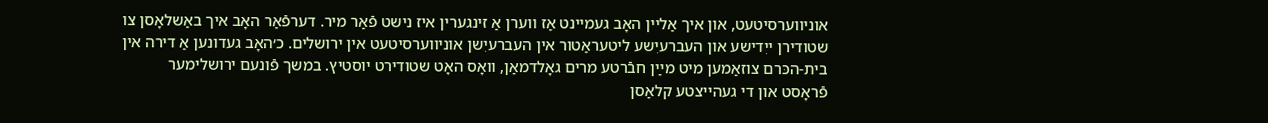אוניווערסיטעט, און איך אַליין האָב געמיינט אַז ווערן אַ זינגערין איז נישט פֿאַר מיר. דערפֿאַר האָב איך באַשלאָסן צו שטודירן ייִדישע און העברעיִשע ליטעראַטור אין העברעיִשן אוניווערסיטעט אין ירושלים. כ׳האָב געדונען אַ דירה אין בית-הכּרם צוזאַמען מיט מײַן חבֿרטע מרים גאָלדמאַן, וואָס האָט שטודירט יוסטיץ. במשך פֿונעם ירושלימער פֿראָסט און די געהייצטע קלאַסן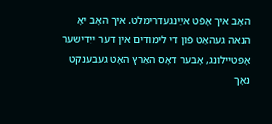האָב איך אָפֿט אײַנגעדרימלט. איך האָב יאָ הנאה געהאַט פֿון די לימודים אין דער ייִדישער אָפּטיילונג, אָבער דאָס האַרץ האָט געבענקט נאָך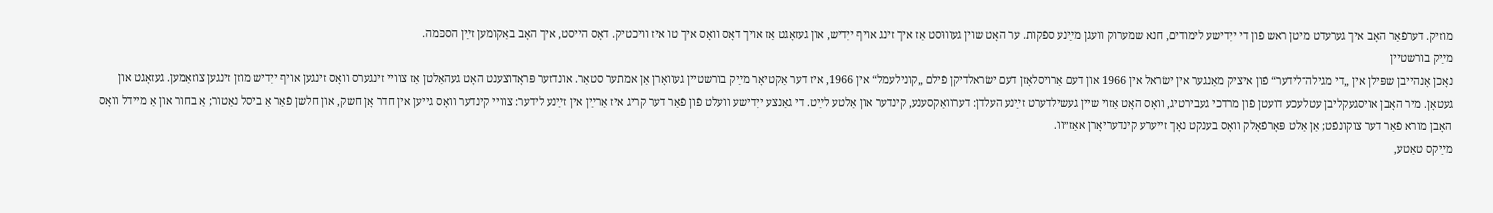מוזיק. דערפֿאַר האָב איך גערעדט מיטן ראש פֿון די ייִדישע לימודים, חנא שמערוק וועגן מײַנע ספֿקות. ער האָט שוין געוווּסט אַז איך זינג אויף ייִדיש, און געזאָגט אַז אויך דאָס וואָס איך טו איז וויכטיק. דאָס הייסט, איך האָב באַקומען זײַן הסכּמה.
מײַק בורשטיין
נאָכן אָנהייבן שפּילן אין „די מגילה־לידער“ פֿון איציק מאַנגער אין ישׂראל אין 1966 און דעם אַרויסלאָזן דעם ישׂראלדיקן פֿילם „קונילעמל“ אין 1966, איז דער אַקטיאָר מײַק בורשטיין געוואָרן אַן אמתער סטאַר. אונדזער פּראָדוצענט האָט געהאַלטן אַז צוויי זינגערס וואָס זינגען אויף ייִדיש מוזן זינגען צוזאַמען. געזאָגט און געטאָן. מיר האָבן אויסגעקליבן עטלעכע דועטן פֿון מרדכי געבירטיג, וואָס האָט אַזוי שיין געשילדערט זײַנע העלדן: דערוואַקסענע, קינדער און אַלטע לײַט. די גאַנצע ייִדישע וועלט פֿון פֿאַר דער קריג איז אַרײַן אין זײַנע לידער: צוויי קינדער וואָס גייען אין חדר אָן חשק, און חלשן פֿאַר אַ ביסל נאַטור; אַ בחור און אַ מיידל וואָס האָבן מורא פֿאַר דער צוקונפֿט; אַן אַלט פּאָרפֿאָלק וואָס בענקט נאָך זייערע קינדעריאָרן אאַז״וו.
מײַקס טאַטע,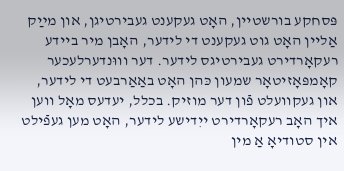פּסחקע בורשטיין, האָט געקענט געבירטיגן, און מײַק אַליין האָט גוט געקענט די לידער, האָבן מיר ביידע רעקאָרדירט געבירטיגס לידער. דער וווּנדערלעכער קאָמפּאָזיטאָר שמעון כּהן האָט באַאַרבעט די לידער, און געקוועלט פֿון דער מוזיק. בכלל, יעדעס מאָל ווען איך האָב רעקאָרדירט ייִדישע לידער, האָט מען געפֿילט אין סטודיאָ אַ מין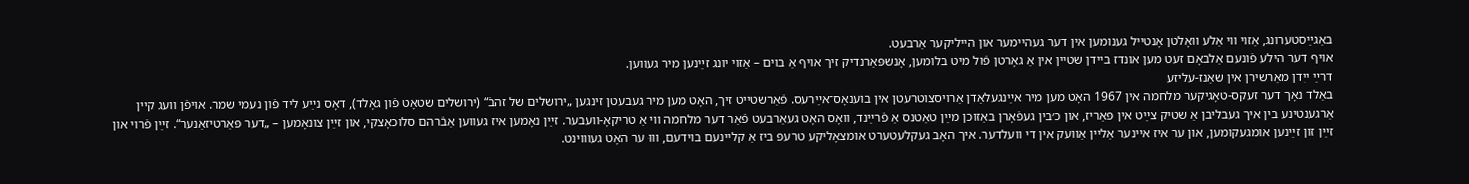באַגײַסטערונג, אַזוי ווי אַלע וואָלטן אָנטייל גענומען אין דער געהיימער און הייליקער אַרבעט.
אויף דער הילע פֿונעם אַלבאָם זעט מען אונדז ביידן שטיין אין אַ גאָרטן פֿול מיט בלומען, אָנשפּאַרנדיק זיך אויף אַ בוים – אַזוי יונג זײַנען מיר געווען.
דרײַ ייִדן מאַרשירן אין שאַנז-עליזע
באַלד נאָך דער זעקס-טאָגיקער מלחמה אין 1967 האָט מען מיר אײַנגעלאַדן אַרויסצוטרעטן אין בוענאָס־אײַרעס. פֿאַרשטייט זיך, האָט מען מיר געבעטן זינגען „ירושלים של זהבֿ“ (ירושלים שטאָט פֿון גאָלד), דאָס נײַע ליד פֿון נעמי שמר. אויפֿן וועג קיין אַרגענטינע בין איך געבליבן אַ שטיק צײַט אין פּאַריז, און כ׳בין געפֿאָרן באַזוכן מײַן טאַטנס אַ פֿרײַנד, וואָס האָט געאַרבעט פֿאַר דער מלחמה ווי אַ טריקאָ-וועבער. זײַן נאָמען איז געווען אַבֿרהם סלוכאָצקי, און זײַן צונאָמען – „דער פּאַרטיזאַנער“. זײַן פֿרוי און זײַן זון זײַנען אומגעקומען, און ער איז איינער אַליין אַוועק אין די וועלדער. איך האָב געקלעטערט אומצאָליקע טרעפּ ביז אַ קליינעם בוידעם, וווּ ער האָט געוווינט.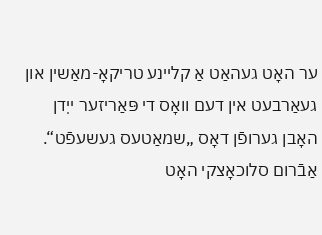ער האָט געהאַט אַ קליינע טריקאָ-מאַשין און געאַרבעט אין דעם וואָס די פּאַריזער ייִדן האָבן גערופֿן דאָס „שמאַטעס געשעפֿט“.
אַבֿרום סלוכאָצקי האָט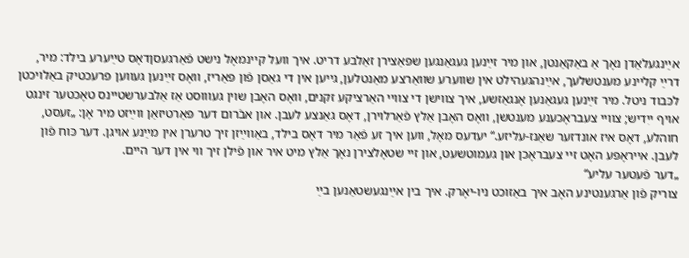אײַנגעלאַדן נאָך אַ באַקאַנטן, און מיר זײַנען געגאַנגען שפּאַצירן זאַלבע דריט. איך וועל קיינמאָל נישט פֿאַרגעסןדאָס טײַערע בילד: מיר, דרײַ קליינע מענטשלעך, אײַנהגעהילט אין שווערע שוואַרצע מאַנטלען, גייען אין די גאַסן פֿון פּאַריז, וואָס זײַנען געווען פּרעכטיק באַלויכטן לכּבוד ניטל. מיר זײַנען געגאַנען אָנגאַזשע, איך צווישן די צוויי האַרציקע זקנים, וואָס האָבן שוין געוווּסט אַז אַלבערשטיינס טאָכטער זינגט אויף ייִדיש; צוויי צעבראָכענע מענטשן, וואָס האָבן אַלץ פֿאַרלוירן, דאָס גאַנצע לעבן. און אבֿרום דער פּאַרטיזאַן ווײַזט מיר אָן: „זעסט, חוהלע, דאָס איז אונדזער שאַנז-עליזע.“ יעדעס מאָל, ווען איך זע פֿאַר מיר דאָס בילד, באַווײַזן זיך טרערן אין מײַנע אויגן. דער כּוח פֿון לעבן. אייראָפּע האָט זיי צעבראָכן און געמוטשעט, און זיי שטאָלצירן נאָך אַלץ מיט איר און פֿילן זיך ווי אין דער היים.
„דער פֿעטער עליע“
צוריק פֿון אַרגענטינע האָב איך באַזוכט ניו-יאָרק. איך בין אײַנגעשטאַנען בײַ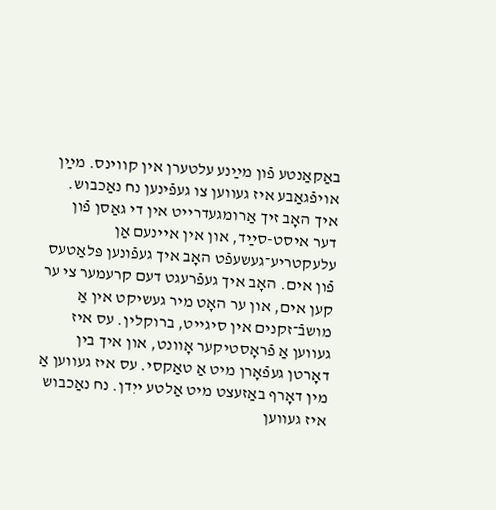באַקאַנטע פֿון מײַנע עלטערן אין קווינס. מײַן אויפֿגאַבע איז געווען צו געפֿינען נח נאַכבוש. איך האָב זיך אַרומגעדרייט אין די גאַסן פֿון דער איסט-סײַד, און אין איינעם אַן עלעקטריע־געשעפֿט האָב איך געפֿונען פּלאַטעס פֿון אים. האָב איך געפֿרעגט דעם קרעמער צי ער קען אים, און ער האָט מיר געשיקט אין אַ מושבֿ־זקנים אין סיגייט, ברוקלין. עס איז געווען אַ פֿראָסטיקער אָוונט, און איך בין דאָרטן געפֿאָרן מיט אַ טאַקסי. עס איז געווען אַ מין דאָרף באַזעצט מיט אַלטע ייִדן. נח נאַכבוש איז געווען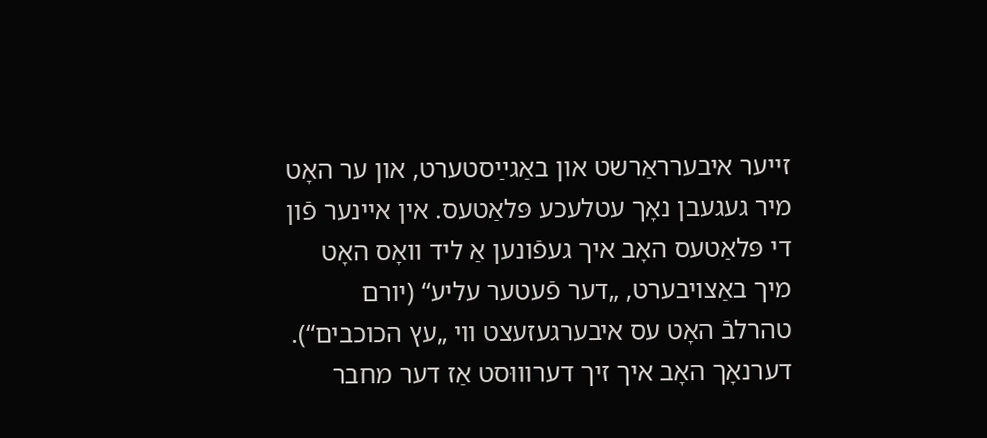זייער איבערראַרשט און באַגײַסטערט, און ער האָט מיר געגעבן נאָך עטלעכע פּלאַטעס. אין איינער פֿון די פּלאַטעס האָב איך געפֿונען אַ ליד וואָס האָט מיך באַצויבערט, „דער פֿעטער עליע“ (יורם טהרלבֿ האָט עס איבערגעזעצט ווי „עץ הכוכבים“). דערנאָך האָב איך זיך דערוווּסט אַז דער מחבר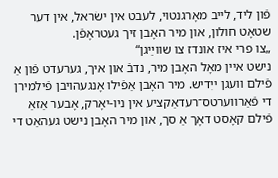פֿון ליד, לייב מאָרגנטוי, לעבט אין ישׂראל, אין דער שטאָט חולון, און מיר האָבן זיך געטראָפֿן.
„צו פרי איז אונדז צו שווײַגן“
נישט איין מאָל האָבן מיר, נדבֿ און איך, גערעדט פֿון אַ פֿילם וועגן ייִדיש. מיר האָבן אַפֿילו אָנגעהויבן פֿילמירן די פֿאַרווערטס־רעדאַקציע אין ניו-יאָרק, אָבער אַזאַ פֿילם קאָסט דאָך אַ סך, און מיר האָבן נישט געהאַט די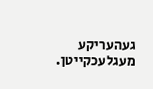געהעריקע מעגלעכקייטן.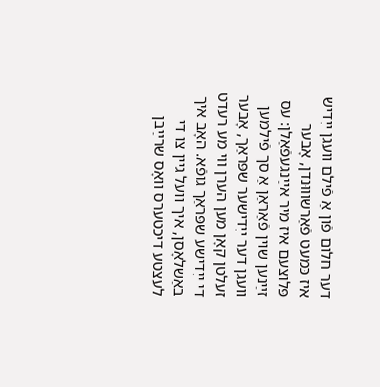דער חלום פֿון אַ פֿילם וועגן ייִדיש איז כּמעט פֿאַרשוווּנדן, אָבער פּלוצעם איז מיר אײַנגעפֿאַלן: עס זײַנען שוין פֿאַראַן אַ סך פֿילמען וועגן דער ייִדישער שפּראַך, אָבער זעלטן קאָן מען הערן ווי מע רעדט די ייִדישע שפּראַך גופֿא. האָב איך באַשלאָסן, איך וועל גיין צו די לעצטע דיכטערס וואָס שרײַבן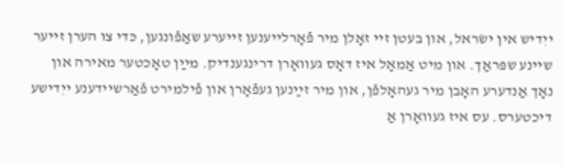ייִדיש אין ישׂראל, און בעטן זיי זאָלן מיר פֿאָרלייענען זייערע שאַפֿונגען, כּדי צו הערן זייער שיינע שפּראַך. און מיט אַמאָל איז דאָס געוואָרן דרינגענדיק. מײַן טאָכטער מאירה און נאָך אַנדערע האָבן מיר געהאָלפֿן, און מיר זײַנען געפֿאָרן און פֿילמירט פֿאַרשיידענע ייִדישע דיכטערס. עס איז געוואָרן אַ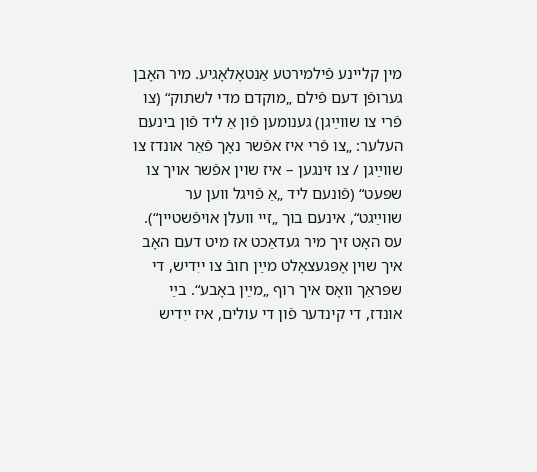מין קליינע פֿילמירטע אַנטאָלאָגיע. מיר האָבן גערופֿן דעם פֿילם „מוקדם מדי לשתוק“ (צו פֿרי צו שווײַגן) גענומען פֿון אַ ליד פֿון בינעם העלער: „צו פֿרי איז אפֿשר נאָך פֿאַר אונדז צו שווײַגן / צו זינגען – איז שוין אפֿשר אויך צו שפּעט“ (פֿונעם ליד „אַ פֿויגל ווען ער שווײַגט“, אינעם בוך „זיי וועלן אויפֿשטיין“).
עס האָט זיך מיר געדאַכט אז מיט דעם האָב איך שוין אָפּגעצאָלט מײַן חובֿ צו ייִדיש, די שפּראַך וואָס איך רוף „מײַן באָבע“. בײַ אונדז, די קינדער פֿון די עולים, איז ייִדיש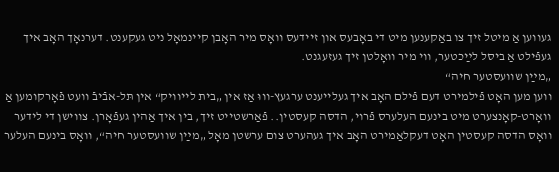געווען אַ מיטל זיך צו באַקענען מיט די באָבעס און זיידעס וואָס מיר האָבן קיינמאָל ניט געקענט. דערנאָך האָב איך געפֿילט אַ ביסל לײַכטער, ווי מיר וואָלטן זיך געזעגנט.
„מײַן שוועסטער חיה“
ווען מען האָט פֿילמירט דעם פֿילם האָב איך געלייענט ערגעץ-וווּ אַז אין „בית לייוויק“ אין תּל-אבֿיבֿ וועט פֿאָרקומען אַ וואָרט-קאָנצערט מיט בינעם העלערס פֿרוי, הדסה קעסטין.. פֿאַרשטייט זיך, בין איך אַהין געפֿאָרן. צווישן די לידער וואָס הדסה קעסטין האָט דעקלאַמירט האָב איך געהערט צום ערשטן מאָל „מײַן שוועסטער חיה“, וואָס בינעם העלער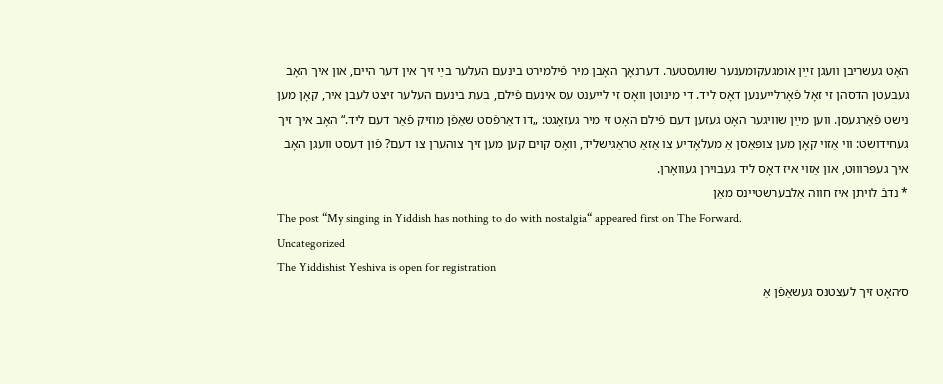האָט געשריבן וועגן זײַן אומגעקומענער שוועסטער. דערנאָך האָבן מיר פֿילמירט בינעם העלער בײַ זיך אין דער היים, און איך האָב געבעטן הדסהן זי זאָל פֿאָרלייענען דאָס ליד. די מינוטן וואָס זי לייענט עס אינעם פֿילם, בעת בינעם העלער זיצט לעבן איר, קאָן מען נישט פֿאַרגעסן. ווען מײַן שוויגער האָט געזען דעם פֿילם האָט זי מיר געזאָגט: „דו דאַרפֿסט שאַפֿן מוזיק פֿאַר דעם ליד.“ האָב איך זיך געחידושט: ווי אַזוי קאָן מען צופּאַסן אַ מעלאָדיע צו אַזאַ טראַגישליד, וואָס קוים קען מען זיך צוהערן צו דעם? פֿון דעסט וועגן האָב איך געפּרוווּט, און אַזוי איז דאָס ליד געבוירן געוואָרן.
* נדבֿ לויתן איז חווה אַלבערשטיינס מאַן
The post “My singing in Yiddish has nothing to do with nostalgia“ appeared first on The Forward.
Uncategorized
The Yiddishist Yeshiva is open for registration
ס׳האָט זיך לעצטנס געשאַפֿן אַ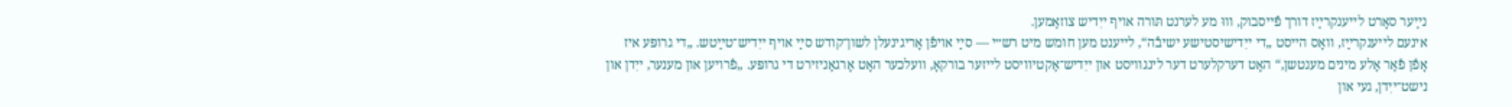נײַער סאָרט לייענקרײַז דורך פֿייסבוק, וווּ מע לערנט תּורה אויף ייִדיש צוזאַמען.
אינעם לייענקרײַז, וואָס הייסט „די ייִדישיסטישע ישיבֿה“, לייענט מען חומש מיט רש״י — סײַ אויפֿן אָריגינעלן לשון־קודש סײַ אויף ייִדיש־טײַטש. „די גרופּע איז אָפֿן פֿאַר אַלע מינים מענטשן,“ האָט דערקלערט דער לינגוויסט און ייִדיש־אַקטיוויסט לייזער בורקאָ, וועלכער האָט אָרגאַניזירט די גרופּע. „פֿרויען און מענער, ייִדן און נישט־ייִדן, געי און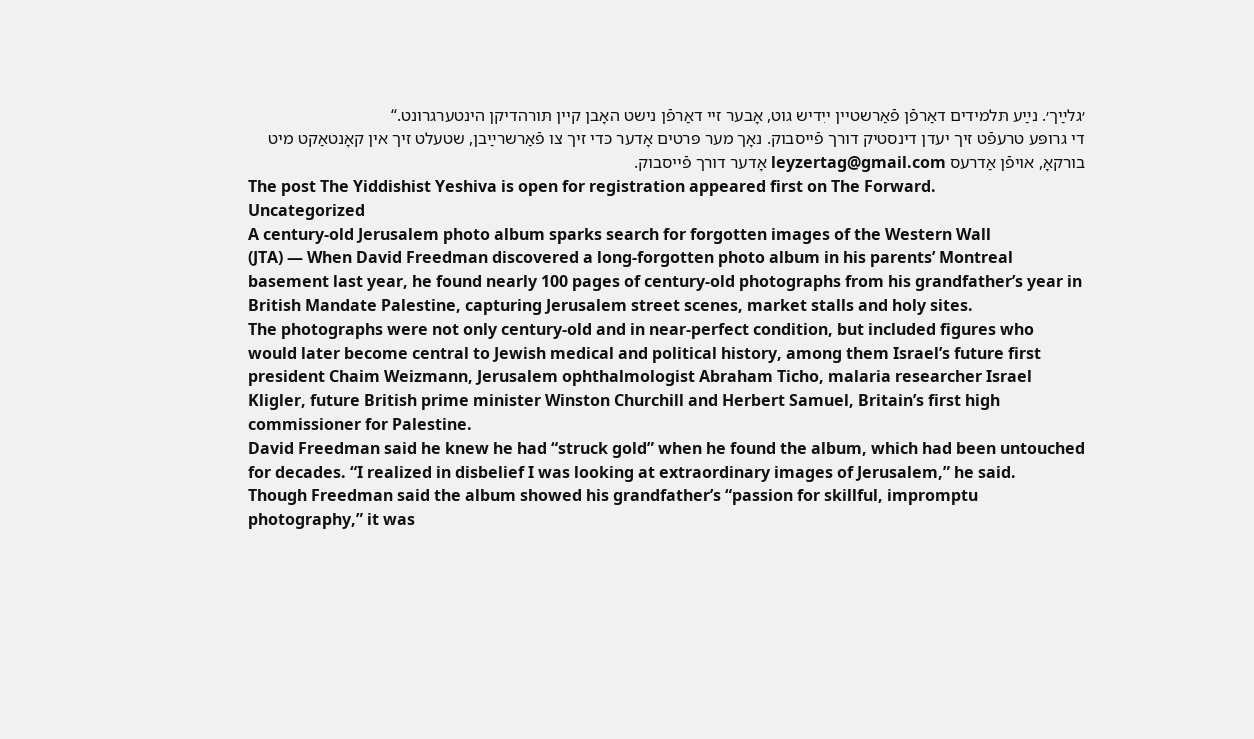׳גלײַך׳. נײַע תּלמידים דאַרפֿן פֿאַרשטיין ייִדיש גוט, אָבער זיי דאַרפֿן נישט האָבן קיין תּורהדיקן הינטערגרונט.“
די גרופּע טרעפֿט זיך יעדן דינסטיק דורך פֿייסבוק. נאָך מער פּרטים אָדער כּדי זיך צו פֿאַרשרײַבן, שטעלט זיך אין קאָנטאַקט מיט בורקאָ, אויפֿן אַדרעס leyzertag@gmail.com אָדער דורך פֿייסבוק.
The post The Yiddishist Yeshiva is open for registration appeared first on The Forward.
Uncategorized
A century-old Jerusalem photo album sparks search for forgotten images of the Western Wall
(JTA) — When David Freedman discovered a long-forgotten photo album in his parents’ Montreal basement last year, he found nearly 100 pages of century-old photographs from his grandfather’s year in British Mandate Palestine, capturing Jerusalem street scenes, market stalls and holy sites.
The photographs were not only century-old and in near-perfect condition, but included figures who would later become central to Jewish medical and political history, among them Israel’s future first president Chaim Weizmann, Jerusalem ophthalmologist Abraham Ticho, malaria researcher Israel Kligler, future British prime minister Winston Churchill and Herbert Samuel, Britain’s first high commissioner for Palestine.
David Freedman said he knew he had “struck gold” when he found the album, which had been untouched for decades. “I realized in disbelief I was looking at extraordinary images of Jerusalem,” he said.
Though Freedman said the album showed his grandfather’s “passion for skillful, impromptu photography,” it was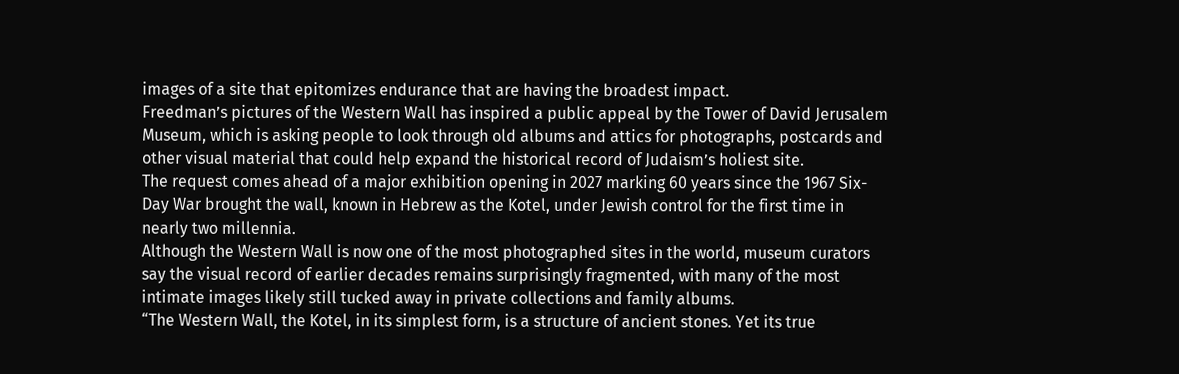images of a site that epitomizes endurance that are having the broadest impact.
Freedman’s pictures of the Western Wall has inspired a public appeal by the Tower of David Jerusalem Museum, which is asking people to look through old albums and attics for photographs, postcards and other visual material that could help expand the historical record of Judaism’s holiest site.
The request comes ahead of a major exhibition opening in 2027 marking 60 years since the 1967 Six-Day War brought the wall, known in Hebrew as the Kotel, under Jewish control for the first time in nearly two millennia.
Although the Western Wall is now one of the most photographed sites in the world, museum curators say the visual record of earlier decades remains surprisingly fragmented, with many of the most intimate images likely still tucked away in private collections and family albums.
“The Western Wall, the Kotel, in its simplest form, is a structure of ancient stones. Yet its true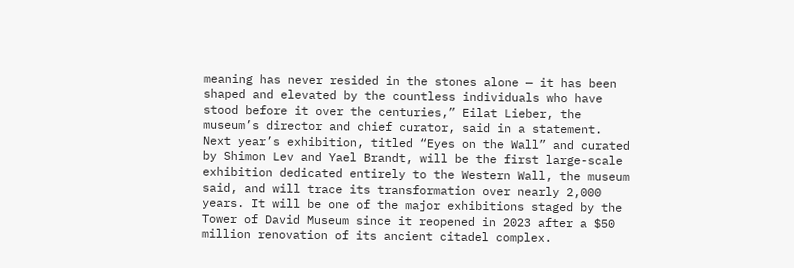meaning has never resided in the stones alone — it has been shaped and elevated by the countless individuals who have stood before it over the centuries,” Eilat Lieber, the museum’s director and chief curator, said in a statement.
Next year’s exhibition, titled “Eyes on the Wall” and curated by Shimon Lev and Yael Brandt, will be the first large-scale exhibition dedicated entirely to the Western Wall, the museum said, and will trace its transformation over nearly 2,000 years. It will be one of the major exhibitions staged by the Tower of David Museum since it reopened in 2023 after a $50 million renovation of its ancient citadel complex.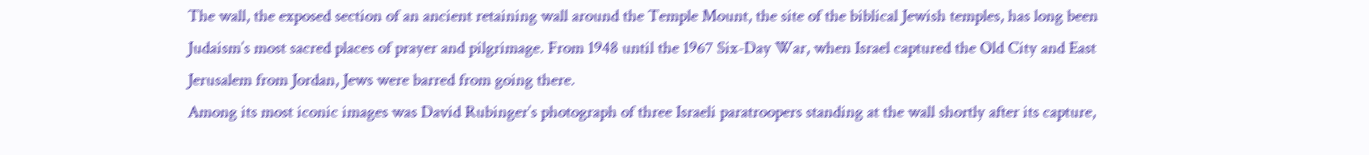The wall, the exposed section of an ancient retaining wall around the Temple Mount, the site of the biblical Jewish temples, has long been Judaism’s most sacred places of prayer and pilgrimage. From 1948 until the 1967 Six-Day War, when Israel captured the Old City and East Jerusalem from Jordan, Jews were barred from going there.
Among its most iconic images was David Rubinger’s photograph of three Israeli paratroopers standing at the wall shortly after its capture,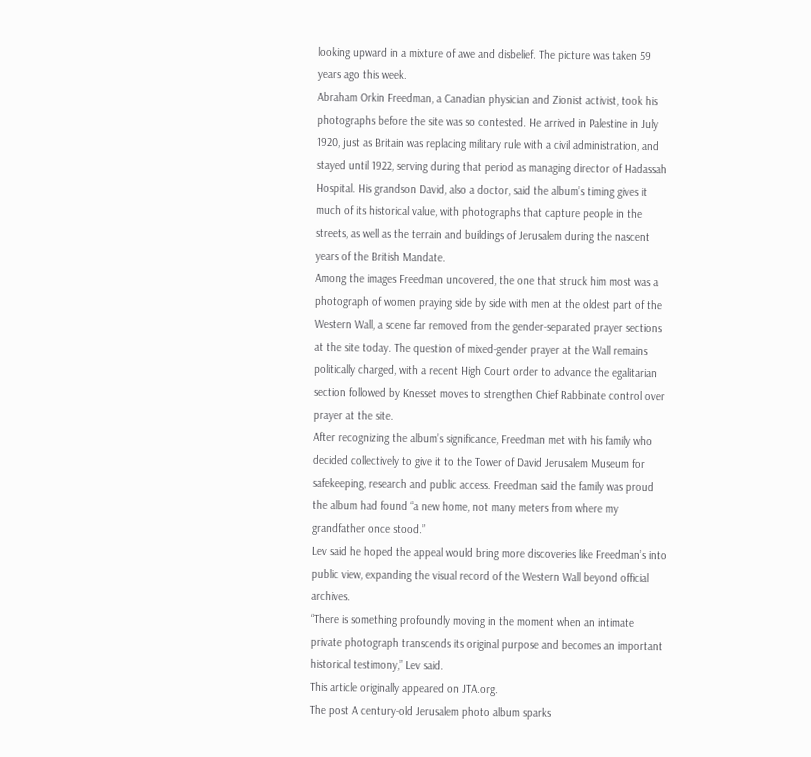looking upward in a mixture of awe and disbelief. The picture was taken 59 years ago this week.
Abraham Orkin Freedman, a Canadian physician and Zionist activist, took his photographs before the site was so contested. He arrived in Palestine in July 1920, just as Britain was replacing military rule with a civil administration, and stayed until 1922, serving during that period as managing director of Hadassah Hospital. His grandson David, also a doctor, said the album’s timing gives it much of its historical value, with photographs that capture people in the streets, as well as the terrain and buildings of Jerusalem during the nascent years of the British Mandate.
Among the images Freedman uncovered, the one that struck him most was a photograph of women praying side by side with men at the oldest part of the Western Wall, a scene far removed from the gender-separated prayer sections at the site today. The question of mixed-gender prayer at the Wall remains politically charged, with a recent High Court order to advance the egalitarian section followed by Knesset moves to strengthen Chief Rabbinate control over prayer at the site.
After recognizing the album’s significance, Freedman met with his family who decided collectively to give it to the Tower of David Jerusalem Museum for safekeeping, research and public access. Freedman said the family was proud the album had found “a new home, not many meters from where my grandfather once stood.”
Lev said he hoped the appeal would bring more discoveries like Freedman’s into public view, expanding the visual record of the Western Wall beyond official archives.
“There is something profoundly moving in the moment when an intimate private photograph transcends its original purpose and becomes an important historical testimony,” Lev said.
This article originally appeared on JTA.org.
The post A century-old Jerusalem photo album sparks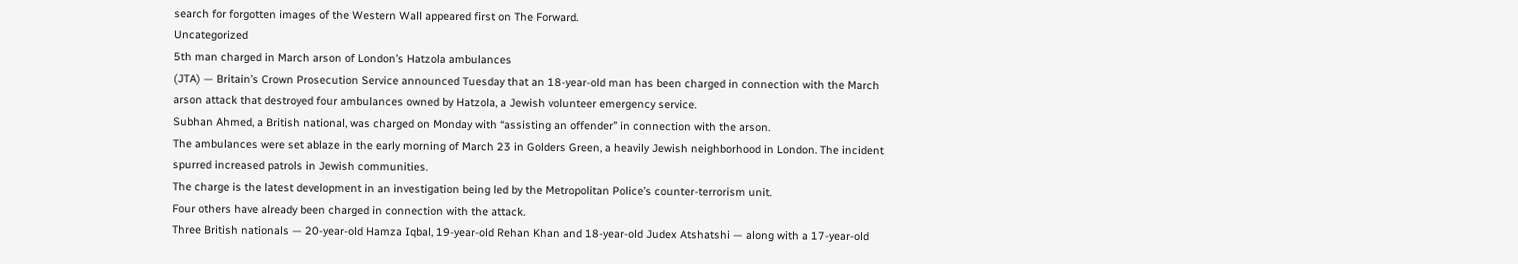search for forgotten images of the Western Wall appeared first on The Forward.
Uncategorized
5th man charged in March arson of London’s Hatzola ambulances
(JTA) — Britain’s Crown Prosecution Service announced Tuesday that an 18-year-old man has been charged in connection with the March arson attack that destroyed four ambulances owned by Hatzola, a Jewish volunteer emergency service.
Subhan Ahmed, a British national, was charged on Monday with “assisting an offender” in connection with the arson.
The ambulances were set ablaze in the early morning of March 23 in Golders Green, a heavily Jewish neighborhood in London. The incident spurred increased patrols in Jewish communities.
The charge is the latest development in an investigation being led by the Metropolitan Police’s counter-terrorism unit.
Four others have already been charged in connection with the attack.
Three British nationals — 20-year-old Hamza Iqbal, 19-year-old Rehan Khan and 18-year-old Judex Atshatshi — along with a 17-year-old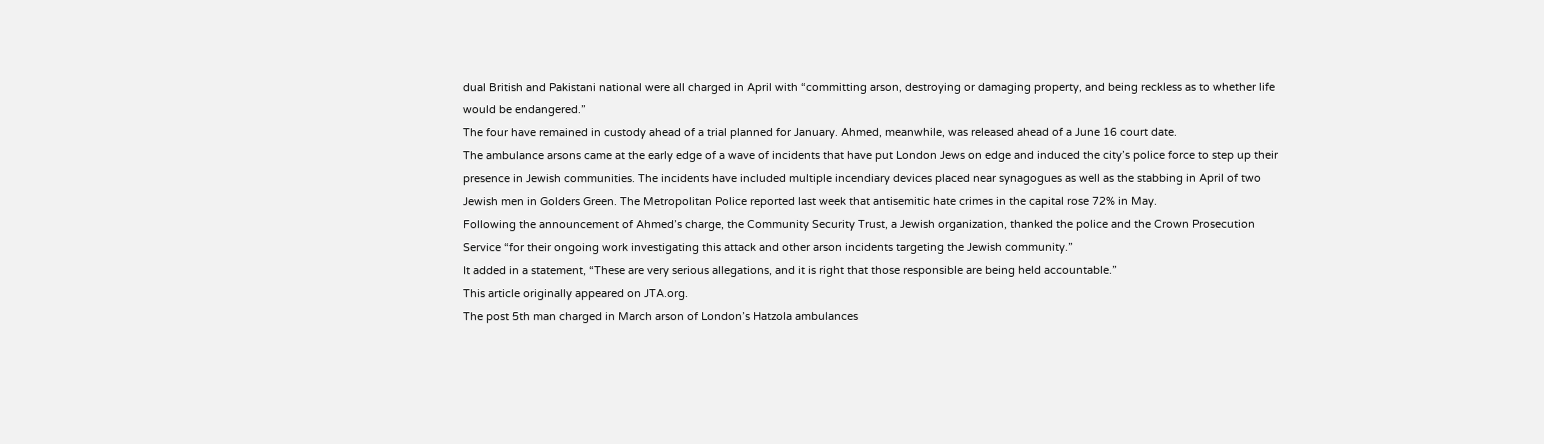dual British and Pakistani national were all charged in April with “committing arson, destroying or damaging property, and being reckless as to whether life would be endangered.”
The four have remained in custody ahead of a trial planned for January. Ahmed, meanwhile, was released ahead of a June 16 court date.
The ambulance arsons came at the early edge of a wave of incidents that have put London Jews on edge and induced the city’s police force to step up their presence in Jewish communities. The incidents have included multiple incendiary devices placed near synagogues as well as the stabbing in April of two Jewish men in Golders Green. The Metropolitan Police reported last week that antisemitic hate crimes in the capital rose 72% in May.
Following the announcement of Ahmed’s charge, the Community Security Trust, a Jewish organization, thanked the police and the Crown Prosecution Service “for their ongoing work investigating this attack and other arson incidents targeting the Jewish community.”
It added in a statement, “These are very serious allegations, and it is right that those responsible are being held accountable.”
This article originally appeared on JTA.org.
The post 5th man charged in March arson of London’s Hatzola ambulances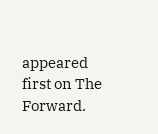appeared first on The Forward.